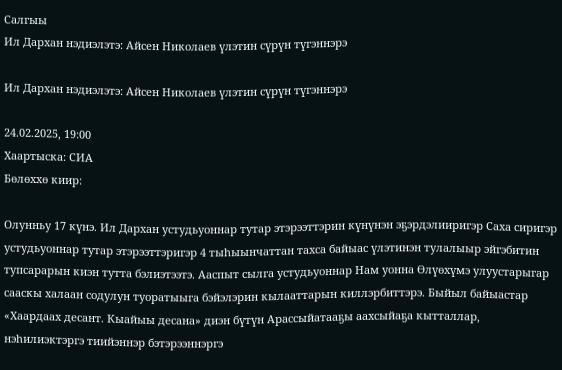Салгыы
Ил Дархан нэдиэлэтэ: Айсен Николаев үлэтин сүрүн түгэннэрэ

Ил Дархан нэдиэлэтэ: Айсен Николаев үлэтин сүрүн түгэннэрэ

24.02.2025, 19:00
Хаартыска: СИА
Бөлөххө киир:

Олунньу 17 күнэ. Ил Дархан устудьуоннар тутар этэрээттэрин күнүнэн эҕэрдэлииригэр Саха сиригэр устудьуоннар тутар этэрээттэригэр 4 тыһыынчаттан тахса байыас үлэтинэн тулалыыр эйгэбитин тупсарарын киэн тутта бэлиэтээтэ. Ааспыт сылга устудьуоннар Нам уонна Өлүөхүмэ улуустарыгар сааскы халаан содулун туоратыыга бэйэлэрин кылааттарын киллэрбиттэрэ. Быйыл байыастар «Хаардаах десант. Кыайыы десана» диэн бүтүн Арассыйатааҕы аахсыйаҕа кытталлар, нэһилиэктэргэ тиийэннэр бэтэрээннэргэ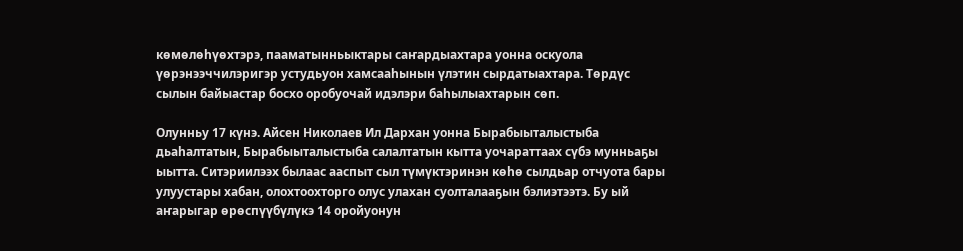көмөлөһүөхтэрэ, пааматынньыктары саҥардыахтара уонна оскуола үөрэнээччилэригэр устудьуон хамсааһынын үлэтин сырдатыахтара. Төрдүс сылын байыастар босхо оробуочай идэлэри баһылыахтарын сөп.

Олунньу 17 күнэ. Айсен Николаев Ил Дархан уонна Бырабыыталыстыба дьаһалтатын, Бырабыыталыстыба салалтатын кытта уочараттаах сүбэ мунньаҕы ыытта. Ситэриилээх былаас ааспыт сыл түмүктэринэн көһө сылдьар отчуота бары улуустары хабан, олохтоохторго олус улахан суолталааҕын бэлиэтээтэ. Бу ый аҥарыгар өрөспүүбүлүкэ 14 оройуонун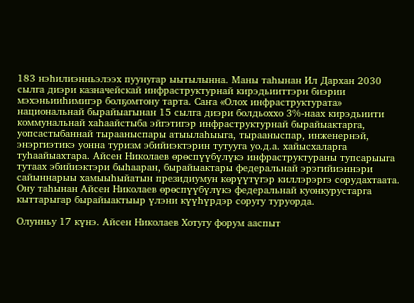183 нэһилиэнньэлээх пуунугар ыытылынна. Маны таһынан Ил Дархан 2030 сылга диэри казначейскай инфраструктурнай кирэдьииттэри биэрии мэхэньииһимигэр болҕомтону тарта. Саҥа «Олох инфраструктурата» национальнай бырайыагынан 15 сылга диэри болдьоххо 3%-наах кирэдьиити коммунальнай хаһаайстыба эйгэтигэр инфраструктурнай бырайыактарга, уопсастыбаннай тырааныспары атыылаһыыга, тырааныспар, инженернэй, энэргиэтикэ уонна туризм эбийиэктэрин тутууга уо.д.а. хайысхаларга туһаайыахтара. Айсен Николаев өрөспүүбүлүкэ инфраструктураны тупсарыыга тутаах эбийиэктэри быһааран, бырайыактары федеральнай эрэгийиэннэри сайыннарыы хамыыһыйатын президиумун көрүүтүгэр киллэрэргэ сорудахтаата. Ону таһынан Айсен Николаев өрөспүүбүлүкэ федеральнай куонкурустарга кыттарыгар бырайыактыыр үлэни күүһүрдэр соругу туруорда.

Олунньу 17 күнэ. Айсен Николаев Хотугу форум ааспыт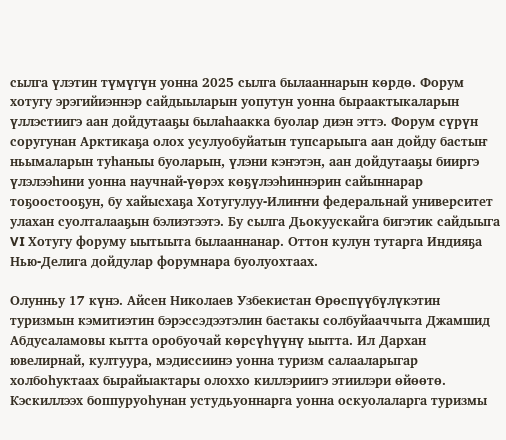сылга үлэтин түмүгүн уонна 2025 сылга былааннарын көрдө. Форум хотугу эрэгийиэннэр сайдыыларын уопутун уонна быраактыкаларын үллэстиигэ аан дойдутааҕы былаһаакка буолар диэн эттэ. Форум сүрүн соругунан Арктикаҕа олох усулуобуйатын тупсарыыга аан дойду бастыҥ ньымаларын туһаныы буоларын, үлэни кэҥэтэн, аан дойдутааҕы бииргэ үлэлээһини уонна научнай-үөрэх көҕүлээһиннэрин сайыннарар тоҕоостооҕун, бу хайысхаҕа Хотугулуу-Илиҥҥи федеральнай университет улахан суолталааҕын бэлиэтээтэ. Бу сылга Дьокуускайга бигэтик сайдыыга VI Хотугу форуму ыытыыта былааннанар. Оттон кулун тутарга Индияҕа Нью-Делига дойдулар форумнара буолуохтаах.

Олунньу 17 күнэ. Айсен Николаев Узбекистан Өрөспүүбүлүкэтин туризмын кэмитиэтин бэрэссэдээтэлин бастакы солбуйааччыта Джамшид Абдусаламовы кытта оробуочай көрсүһүүнү ыытта. Ил Дархан ювелирнай, култуура, мэдиссиинэ уонна туризм салааларыгар холбоһуктаах бырайыактары олоххо киллэриигэ этиилэри өйөөтө. Кэскиллээх боппуруоһунан устудьуоннарга уонна оскуолаларга туризмы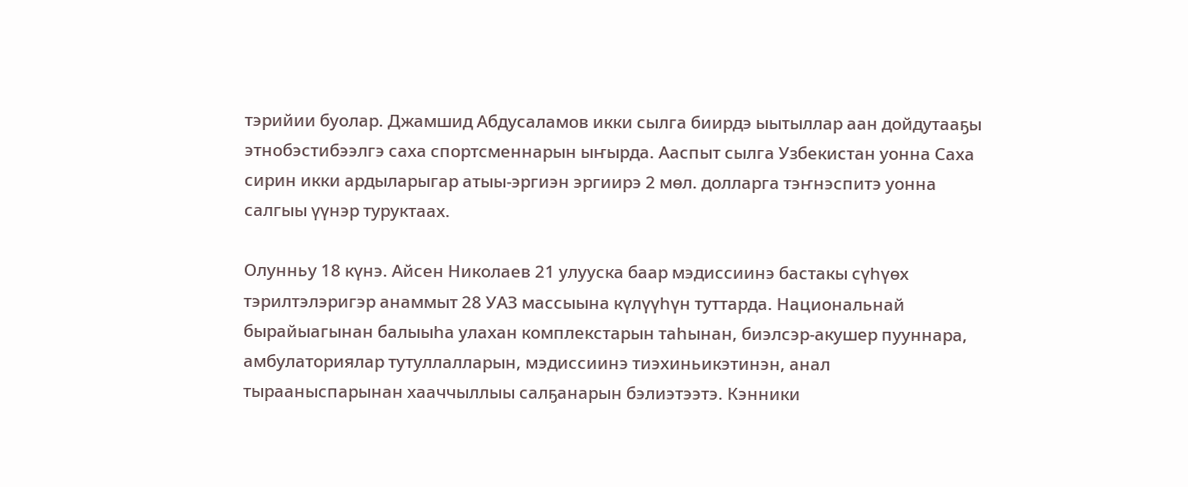тэрийии буолар. Джамшид Абдусаламов икки сылга биирдэ ыытыллар аан дойдутааҕы этнобэстибээлгэ саха спортсменнарын ыҥырда. Ааспыт сылга Узбекистан уонна Саха сирин икки ардыларыгар атыы-эргиэн эргиирэ 2 мөл. долларга тэҥнэспитэ уонна салгыы үүнэр туруктаах.

Олунньу 18 күнэ. Айсен Николаев 21 улууска баар мэдиссиинэ бастакы сүһүөх тэрилтэлэригэр анаммыт 28 УАЗ массыына күлүүһүн туттарда. Национальнай бырайыагынан балыыһа улахан комплекстарын таһынан, биэлсэр-акушер пууннара, амбулаториялар тутуллалларын, мэдиссиинэ тиэхиньикэтинэн, анал тырааныспарынан хааччыллыы салҕанарын бэлиэтээтэ. Кэнники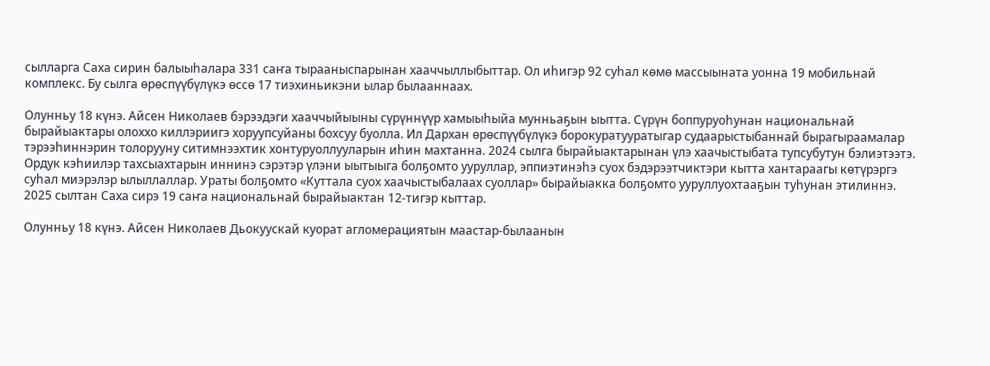сылларга Саха сирин балыыһалара 331 саҥа тырааныспарынан хааччыллыбыттар. Ол иһигэр 92 суһал көмө массыыната уонна 19 мобильнай комплекс. Бу сылга өрөспүүбүлүкэ өссө 17 тиэхиньикэни ылар былааннаах.

Олунньу 18 күнэ. Айсен Николаев бэрээдэги хааччыйыыны сүрүннүүр хамыыһыйа мунньаҕын ыытта. Сүрүн боппуруоһунан национальнай бырайыактары олоххо киллэриигэ хоруупсуйаны бохсуу буолла. Ил Дархан өрөспүүбүлүкэ борокуратууратыгар судаарыстыбаннай бырагыраамалар тэрээһиннэрин толорууну ситимнээхтик хонтуруоллууларын иһин махтанна. 2024 сылга бырайыактарынан үлэ хаачыстыбата тупсубутун бэлиэтээтэ. Ордук кэһиилэр тахсыахтарын иннинэ сэрэтэр үлэни ыытыыга болҕомто ууруллар, эппиэтинэһэ суох бэдэрээтчиктэри кытта хантараагы көтүрэргэ суһал миэрэлэр ылыллаллар. Ураты болҕомто «Куттала суох хаачыстыбалаах суоллар» бырайыакка болҕомто ууруллуохтааҕын туһунан этилиннэ. 2025 сылтан Саха сирэ 19 саҥа национальнай бырайыактан 12-тигэр кыттар.

Олунньу 18 күнэ. Айсен Николаев Дьокуускай куорат агломерациятын маастар-былаанын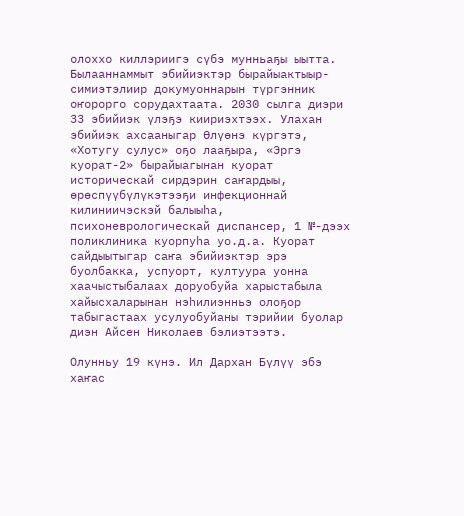олоххо киллэриигэ сүбэ мунньаҕы ыытта. Былааннаммыт эбийиэктэр бырайыактыыр-симиэтэлиир докумуоннарын түргэнник оҥорорго сорудахтаата. 2030 сылга диэри 33 эбийиэк үлэҕэ киириэхтээх. Улахан эбийиэк ахсааныгар Өлүөнэ күргэтэ, «Хотугу сулус» оҕо лааҕыра, «Эргэ куорат-2» бырайыагынан куорат историческай сирдэрин саҥардыы, өрөспүүбүлүкэтээҕи инфекционнай килиниичэскэй балыыһа, психоневрологическай диспансер, 1 №-дээх поликлиника куорпуһа уо.д.а. Куорат сайдыытыгар саҥа эбийиэктэр эрэ буолбакка, успуорт, култуура уонна хаачыстыбалаах доруобуйа харыстабыла хайысхаларынан нэһилиэнньэ олоҕор табыгастаах усулуобуйаны тэрийии буолар диэн Айсен Николаев бэлиэтээтэ.

Олунньу 19 күнэ. Ил Дархан Бүлүү эбэ хаҥас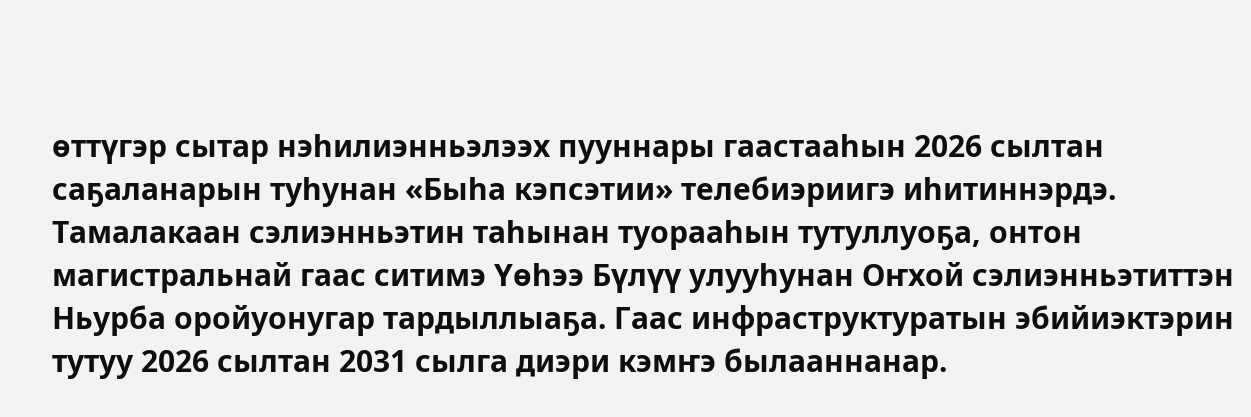өттүгэр сытар нэһилиэнньэлээх пууннары гаастааһын 2026 сылтан саҕаланарын туһунан «Быһа кэпсэтии» телебиэриигэ иһитиннэрдэ. Тамалакаан сэлиэнньэтин таһынан туорааһын тутуллуоҕа, онтон магистральнай гаас ситимэ Үөһээ Бүлүү улууһунан Оҥхой сэлиэнньэтиттэн Ньурба оройуонугар тардыллыаҕа. Гаас инфраструктуратын эбийиэктэрин тутуу 2026 сылтан 2031 сылга диэри кэмҥэ былааннанар.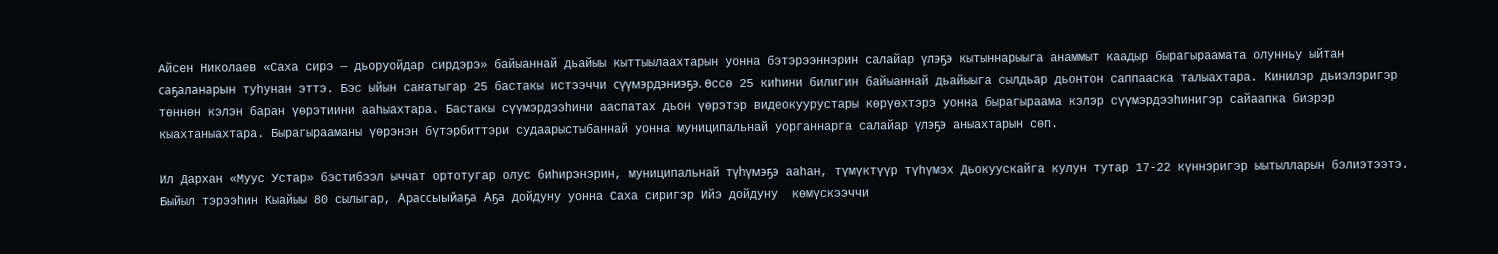Айсен Николаев «Саха сирэ — дьоруойдар сирдэрэ» байыаннай дьайыы кыттыылаахтарын уонна бэтэрээннэрин салайар үлэҕэ кытыннарыыга анаммыт каадыр бырагыраамата олунньу ыйтан саҕаланарын туһунан эттэ. Бэс ыйын саҥатыгар 25 бастакы истээччи сүүмэрдэниэҕэ. Өссө 25 киһини билигин байыаннай дьайыыга сылдьар дьонтон саппааска талыахтара. Кинилэр дьиэлэригэр төннөн кэлэн баран үөрэтиини ааһыахтара. Бастакы сүүмэрдээһини ааспатах дьон үөрэтэр видеокуурустары көрүөхтэрэ уонна бырагыраама кэлэр сүүмэрдээһинигэр сайаапка биэрэр кыахтаныахтара. Бырагырааманы үөрэнэн бүтэрбиттэри судаарыстыбаннай уонна муниципальнай уорганнарга салайар үлэҕэ аныахтарын сөп.

Ил Дархан «Муус Устар» бэстибээл ыччат ортотугар олус биһирэнэрин, муниципальнай түһүмэҕэ ааһан, түмүктүүр түһүмэх Дьокуускайга кулун тутар 17-22 күннэригэр ыытылларын бэлиэтээтэ. Быйыл тэрээһин Кыайыы 80 сылыгар, Арассыыйаҕа Аҕа дойдуну уонна Саха сиригэр Ийэ дойдуну  көмүскээччи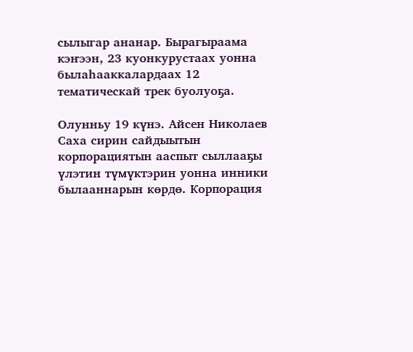сылыгар ананар. Бырагыраама кэҥээн, 23 куонкурустаах уонна былаһааккалардаах 12 тематическай трек буолуоҕа.

Олунньу 19 күнэ. Айсен Николаев Саха сирин сайдыытын корпорациятын ааспыт сыллааҕы үлэтин түмүктэрин уонна инники былааннарын көрдө. Корпорация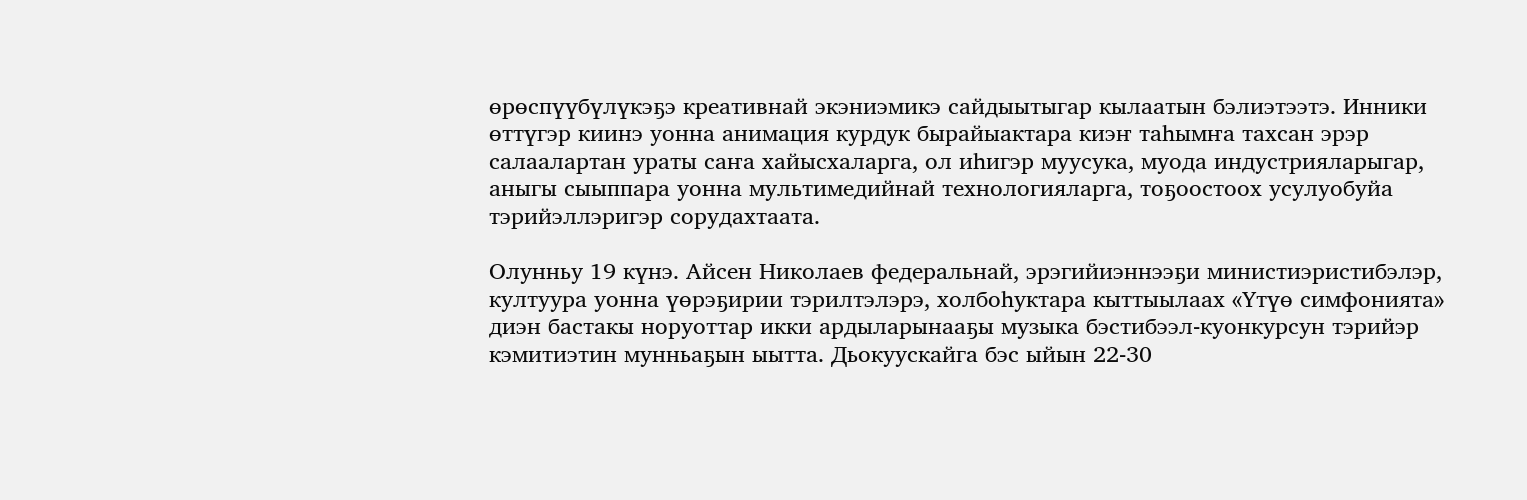өрөспүүбүлүкэҕэ креативнай экэниэмикэ сайдыытыгар кылаатын бэлиэтээтэ. Инники өттүгэр киинэ уонна анимация курдук бырайыактара киэҥ таһымҥа тахсан эрэр салаалартан ураты саҥа хайысхаларга, ол иһигэр муусука, муода индустрияларыгар, аныгы сыыппара уонна мультимедийнай технологияларга, тоҕоостоох усулуобуйа тэрийэллэригэр сорудахтаата.

Олунньу 19 күнэ. Айсен Николаев федеральнай, эрэгийиэннээҕи министиэристибэлэр, култуура уонна үөрэҕирии тэрилтэлэрэ, холбоһуктара кыттыылаах «Үтүө симфонията» диэн бастакы норуоттар икки ардыларынааҕы музыка бэстибээл-куонкурсун тэрийэр кэмитиэтин мунньаҕын ыытта. Дьокуускайга бэс ыйын 22-30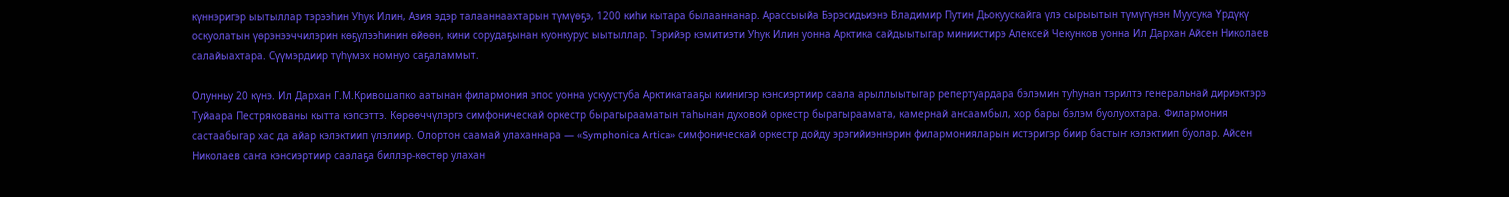күннэригэр ыытыллар тэрээһин Уһук Илин, Азия эдэр талааннаахтарын түмүөҕэ, 1200 киһи кытара былааннанар. Арассыыйа Бэрэсидьиэнэ Владимир Путин Дьокуускайга үлэ сырыытын түмүгүнэн Муусука Үрдүкү оскуолатын үөрэнээччилэрин көҕүлээһинин өйөөн, кини сорудаҕынан куонкурус ыытыллар. Тэрийэр кэмитиэти Уһук Илин уонна Арктика сайдыытыгар миниистирэ Алексей Чекунков уонна Ил Дархан Айсен Николаев салайыахтара. Сүүмэрдиир түһүмэх номнуо саҕаламмыт.

Олунньу 20 күнэ. Ил Дархан Г.М.Кривошапко аатынан филармония эпос уонна ускуустуба Арктикатааҕы киинигэр кэнсиэртиир саала арыллыытыгар репертуардара бэлэмин туһунан тэрилтэ генеральнай дириэктэрэ Туйаара Пестрякованы кытта кэпсэттэ. Көрөөччүлэргэ симфоническай оркестр бырагырааматын таһынан духовой оркестр бырагыраамата, камернай ансаамбыл, хор бары бэлэм буолуохтара. Филармония састаабыгар хас да айар кэлэктиип үлэлиир. Олортон саамай улаханнара — «Symphonica Artica» симфоническай оркестр дойду эрэгийиэннэрин филармонияларын истэригэр биир бастыҥ кэлэктиип буолар. Айсен Николаев саҥа кэнсиэртиир саалаҕа биллэр-көстөр улахан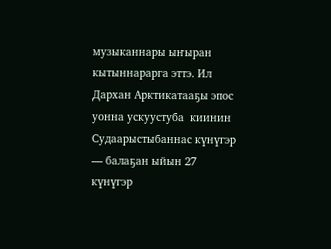музыканнары ыҥыран кытыннарарга эттэ. Ил Дархан Арктикатааҕы эпос уонна ускуустуба  киинин Судаарыстыбаннас күнүгэр — балаҕан ыйын 27 күнүгэр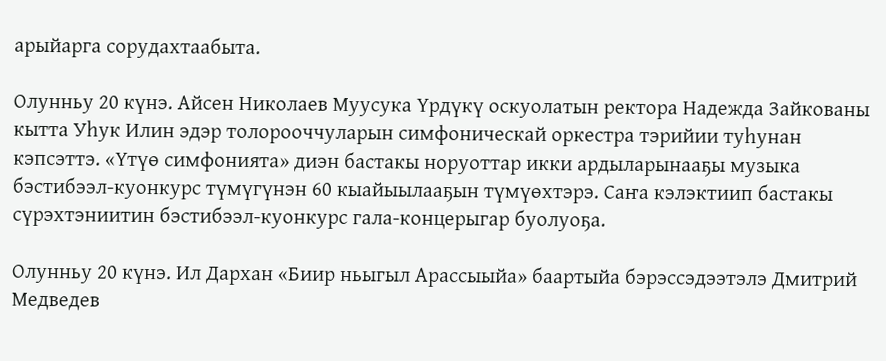арыйарга сорудахтаабыта.

Олунньу 20 күнэ. Айсен Николаев Муусука Үрдүкү оскуолатын ректора Надежда Зайкованы кытта Уһук Илин эдэр толорооччуларын симфоническай оркестра тэрийии туһунан кэпсэттэ. «Үтүө симфонията» диэн бастакы норуоттар икки ардыларынааҕы музыка бэстибээл-куонкурс түмүгүнэн 60 кыайыылааҕын түмүөхтэрэ. Саҥа кэлэктиип бастакы сүрэхтэниитин бэстибээл-куонкурс гала-концерыгар буолуоҕа.

Олунньу 20 күнэ. Ил Дархан «Биир ньыгыл Арассыыйа» баартыйа бэрэссэдээтэлэ Дмитрий Медведев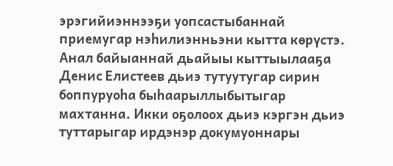эрэгийиэннээҕи уопсастыбаннай приемугар нэһилиэнньэни кытта көрүстэ. Анал байыаннай дьайыы кыттыылааҕа Денис Елистеев дьиэ тутуутугар сирин боппуруоһа быһаарыллыбытыгар махтанна. Икки оҕолоох дьиэ кэргэн дьиэ туттарыгар ирдэнэр докумуоннары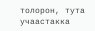толорон, тута учаастакка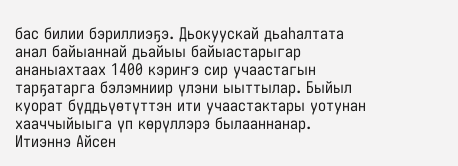бас билии бэриллиэҕэ. Дьокуускай дьаһалтата анал байыаннай дьайыы байыастарыгар ананыахтаах 1400 кэриҥэ сир учаастагын тарҕатарга бэлэмниир үлэни ыыттылар. Быйыл куорат бүддьүөтүттэн ити учаастактары уотунан хааччыйыыга үп көрүллэрэ былааннанар. Итиэннэ Айсен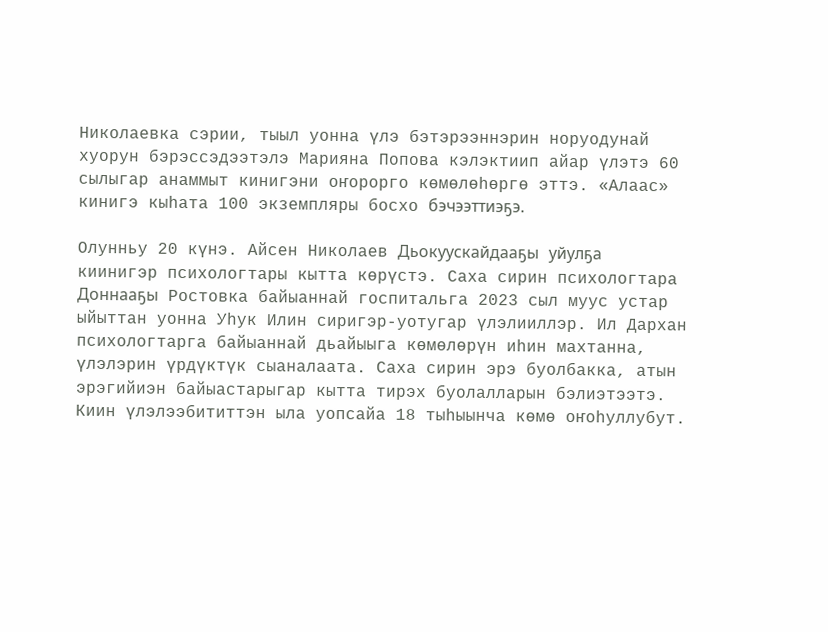Николаевка сэрии, тыыл уонна үлэ бэтэрээннэрин норуодунай хуорун бэрэссэдээтэлэ Марияна Попова кэлэктиип айар үлэтэ 60 сылыгар анаммыт кинигэни оҥорорго көмөлөһөргө эттэ. «Алаас» кинигэ кыһата 100 экземпляры босхо бэчээттиэҕэ.

Олунньу 20 күнэ. Айсен Николаев Дьокуускайдааҕы уйулҕа киинигэр психологтары кытта көрүстэ. Саха сирин психологтара Доннааҕы Ростовка байыаннай госпитальга 2023 сыл муус устар ыйыттан уонна Уһук Илин сиригэр-уотугар үлэлииллэр. Ил Дархан психологтарга байыаннай дьайыыга көмөлөрүн иһин махтанна, үлэлэрин үрдүктүк сыаналаата. Саха сирин эрэ буолбакка, атын эрэгийиэн байыастарыгар кытта тирэх буолалларын бэлиэтээтэ. Киин үлэлээбититтэн ыла уопсайа 18 тыһыынча көмө оҥоһуллубут.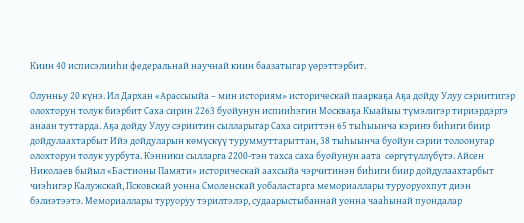Киин 40 исписэлииһи федеральнай научнай киин баазатыгар үөрэттэрбит.

Олунньу 20 күнэ. Ил Дархан «Арассыыйа – мин историям» историческай пааркаҕа Аҕа дойду Улуу сэриитигэр олохторун толук биэрбит Саха сирин 2263 буойунун испииһэгин Москваҕа Кыайыы түмэлигэр тириэрдэргэ анаан туттарда. Аҕа дойду Улуу сэриитин сылларыгар Саха сириттэн 65 тыһыынча кэриҥэ биһиги биир дойдулаахтарбыт Ийэ дойдуларын көмүскүү туруммуттарыттан, 38 тыһыынча буойун сэрии толоонугар олохторун толук уурбута. Кэнники сылларга 2200-тэн тахса саха буойунун аата  сөргүтүллүбүтэ. Айсен Николаев быйыл «Бастионы Памяти» историческай аахсыйа чэрчитинэн биһиги биир дойдулаахтарбыт чиэһигэр Калужскай, Псковскай уонна Смоленскай уобаластарга мемориаллары туруоруохпут диэн бэлиэтээтэ. Мемориаллары туруоруу тэрилтэлэр, судаарыстыбаннай уонна чааһынай пуондалар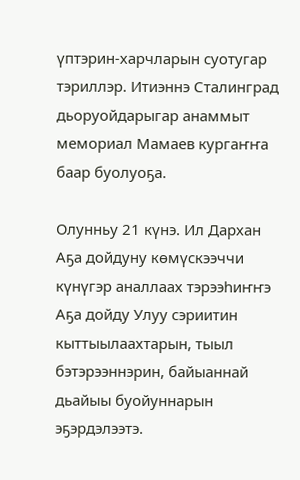үптэрин-харчларын суотугар тэриллэр. Итиэннэ Сталинград дьоруойдарыгар анаммыт мемориал Мамаев кургаҥҥа баар буолуоҕа.

Олунньу 21 күнэ. Ил Дархан Аҕа дойдуну көмүскээччи күнүгэр аналлаах тэрээһиҥҥэ Аҕа дойду Улуу сэриитин кыттыылаахтарын, тыыл бэтэрээннэрин, байыаннай дьайыы буойуннарын эҕэрдэлээтэ.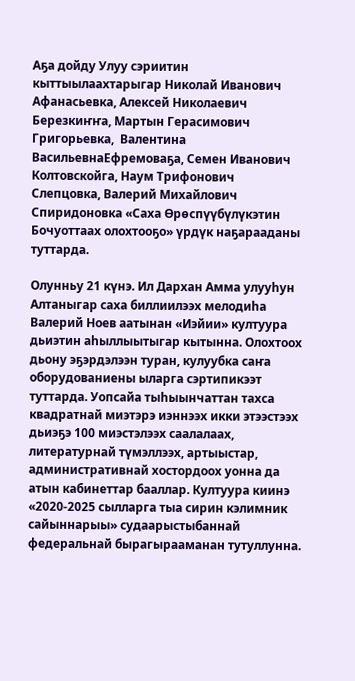Аҕа дойду Улуу сэриитин кыттыылаахтарыгар Николай Иванович Афанасьевка, Алексей Николаевич Березкиҥҥа, Мартын Герасимович Григорьевка,  Валентина ВасильевнаЕфремоваҕа, Семен Иванович Колтовскойга, Наум Трифонович Слепцовка, Валерий Михайлович Спиридоновка «Саха Өрөспүүбүлүкэтин Бочуоттаах олохтооҕо» үрдүк наҕарааданы туттарда.

Олунньу 21 күнэ. Ил Дархан Амма улууһун Алтаныгар саха биллиилээх мелодиһа Валерий Ноев аатынан «Иэйии» култуура дьиэтин аһыллыытыгар кытынна. Олохтоох дьону эҕэрдэлээн туран, кулуубка саҥа оборудованиены ыларга сэртипикээт туттарда. Уопсайа тыһыынчаттан тахса квадратнай миэтэрэ иэннээх икки этээстээх дьиэҕэ 100 миэстэлээх саалалаах, литературнай түмэллээх, артыыстар, административнай хостордоох уонна да атын кабинеттар бааллар. Култуура киинэ «2020-2025 сылларга тыа сирин кэлимник сайыннарыы» судаарыстыбаннай федеральнай бырагырааманан тутуллунна.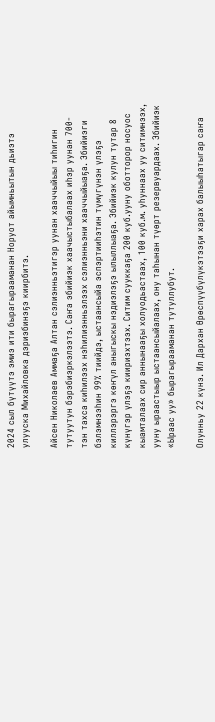2024 сыл бүтүүтэ эмиэ ити бырагырааманан Норуот айымньытын дьиэтэ улууска Михайловка дэриэбинэҕэ киирбитэ.

Айсен Николаев Аммаҕа Алтан сэлиэнньэтигэр уунан хааччыйыы тиһигин тутуутун бэрэбиэркэлээтэ. Саҥа эбийиэк хаачыстыбалаах иһэр уунан 700-тэн тахса киһилээх нэһилиэнньэлээх сэлиэнньэни хааччыйыаҕа. Эбийиэги бэлэмнээһин 99% тиийдэ, ыстаансыйа эспэртииһэтин түмүгүнэн үлэҕэ киллэрэргэ көҥүл аныгыскы нэдиэлэҕэ ылыллыаҕа. Эбийиэк кулун тутар 8 күнүгэр үлэҕэ киириэхтээх. Ситим сууккаҕа 200 куб.ууну оботторор носуос кыамталаах сир аннынааҕы холуодьастаах, 100 куб.м. уһуннаах уу ситимнээх, ууну ыраастыыр ыстаансыйалаах, ону таһынан түөрт резервуардаах. Эбийиэк «Ыраас уу» бырагырааманан тутуллубут.

Олунньу 22 күнэ. Ил Дархан Өрөспүүбүлүкэтээҕи харах балыыһатыгар саҥа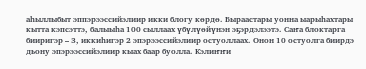аһыллыбыт эппэрээссийэлиир икки блогу көрдө. Быраастары уонна ыарыһахтары кытта кэпсэттэ, балыыһа 100 сыллаах үбүлүөйүнэн эҕэрдэлээтэ. Саҥа блоктарга бииригэр – 3, иккиһигэр 2 эпэрээссийэлиир остуоллаах. Онон 10 остуолга биирдэ дьону эпэрээссийэлиир кыах баар буолла. Кэлиҥҥи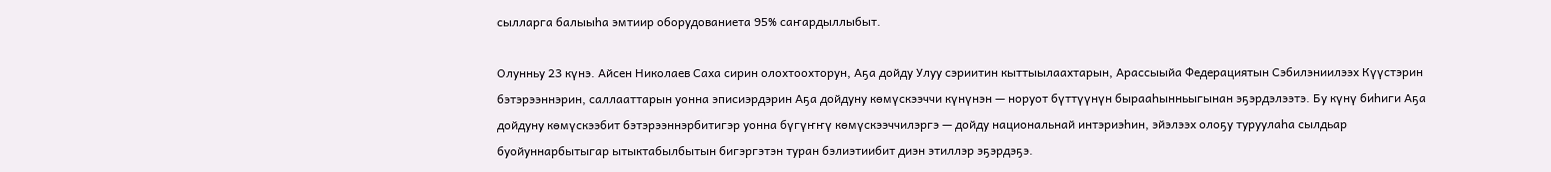сылларга балыыһа эмтиир оборудованиета 95% саҥардыллыбыт.

Олунньу 23 күнэ. Айсен Николаев Саха сирин олохтоохторун, Аҕа дойду Улуу сэриитин кыттыылаахтарын, Арассыыйа Федерациятын Сэбилэниилээх Күүстэрин бэтэрээннэрин, саллааттарын уонна эписиэрдэрин Аҕа дойдуну көмүскээччи күнүнэн — норуот бүттүүнүн бырааһынньыгынан эҕэрдэлээтэ. Бу күнү биһиги Аҕа дойдуну көмүскээбит бэтэрээннэрбитигэр уонна бүгүҥҥү көмүскээччилэргэ — дойду национальнай интэриэһин, эйэлээх олоҕу туруулаһа сылдьар буойуннарбытыгар ытыктабылбытын бигэргэтэн туран бэлиэтиибит диэн этиллэр эҕэрдэҕэ.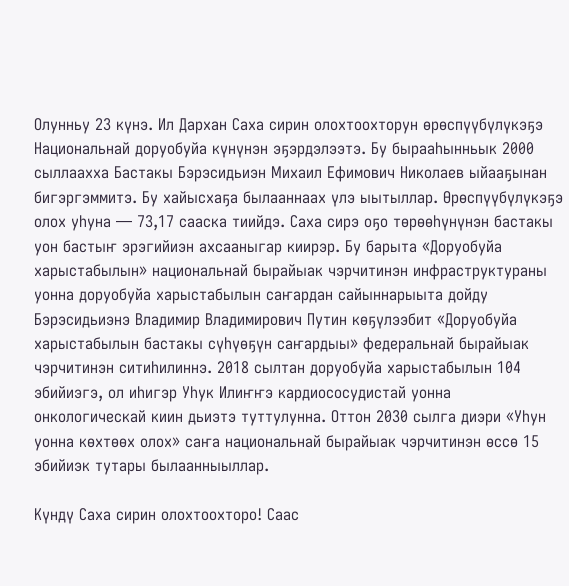Олунньу 23 күнэ. Ил Дархан Саха сирин олохтоохторун өрөспүүбүлүкэҕэ Национальнай доруобуйа күнүнэн эҕэрдэлээтэ. Бу бырааһынньык 2000 сыллаахха Бастакы Бэрэсидьиэн Михаил Ефимович Николаев ыйааҕынан бигэргэммитэ. Бу хайысхаҕа былааннаах үлэ ыытыллар. Өрөспүүбүлүкэҕэ олох уһуна — 73,17 сааска тиийдэ. Саха сирэ оҕо төрөөһүнүнэн бастакы уон бастыҥ эрэгийиэн ахсааныгар киирэр. Бу барыта «Доруобуйа харыстабылын» национальнай бырайыак чэрчитинэн инфраструктураны уонна доруобуйа харыстабылын саҥардан сайыннарыыта дойду Бэрэсидьиэнэ Владимир Владимирович Путин көҕүлээбит «Доруобуйа харыстабылын бастакы сүһүөҕүн саҥардыы» федеральнай бырайыак чэрчитинэн ситиһилиннэ. 2018 сылтан доруобуйа харыстабылын 104 эбийиэгэ, ол иһигэр Уһук Илиҥҥэ кардиососудистай уонна онкологическай киин дьиэтэ туттулунна. Оттон 2030 сылга диэри «Уһун уонна көхтөөх олох» саҥа национальнай бырайыак чэрчитинэн өссө 15 эбийиэк тутары былаанныыллар.

Күндү Саха сирин олохтоохторо! Саас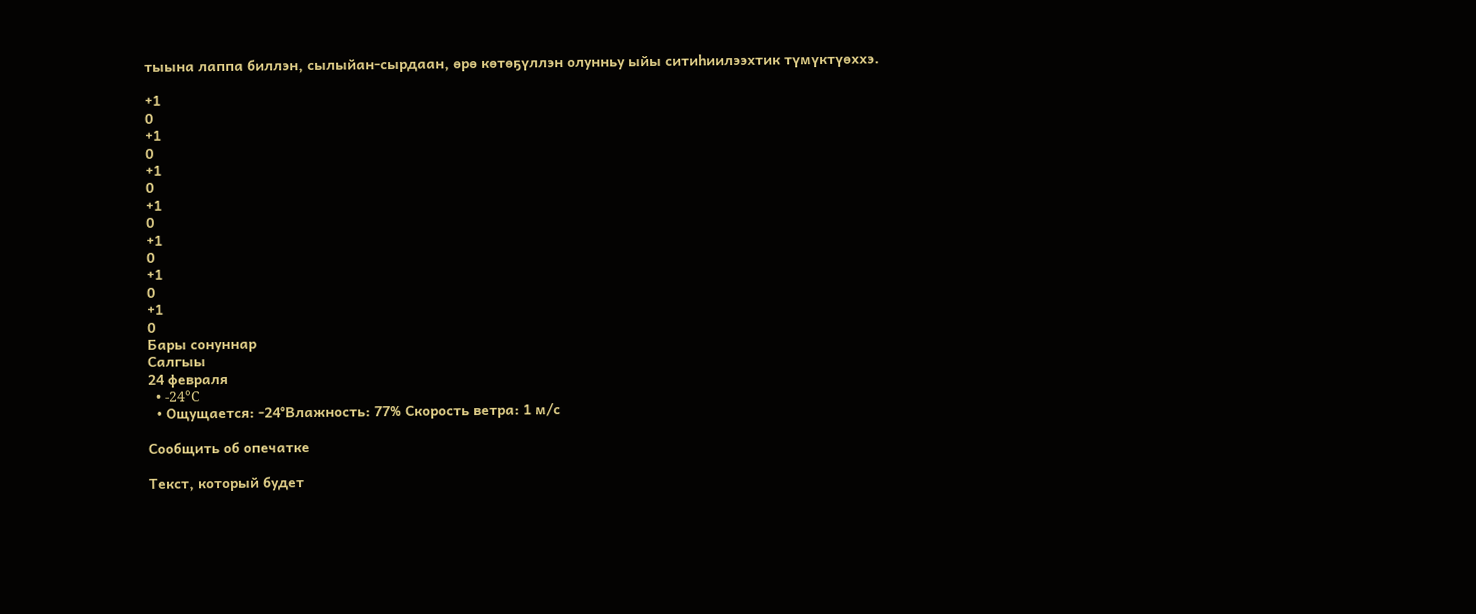тыына лаппа биллэн, сылыйан-сырдаан, өрө көтөҕүллэн олунньу ыйы ситиһиилээхтик түмүктүөххэ.

+1
0
+1
0
+1
0
+1
0
+1
0
+1
0
+1
0
Бары сонуннар
Салгыы
24 февраля
  • -24°C
  • Ощущается: -24°Влажность: 77% Скорость ветра: 1 м/с

Сообщить об опечатке

Текст, который будет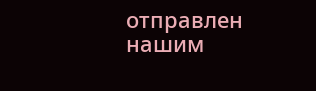отправлен нашим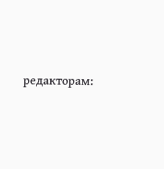редакторам: